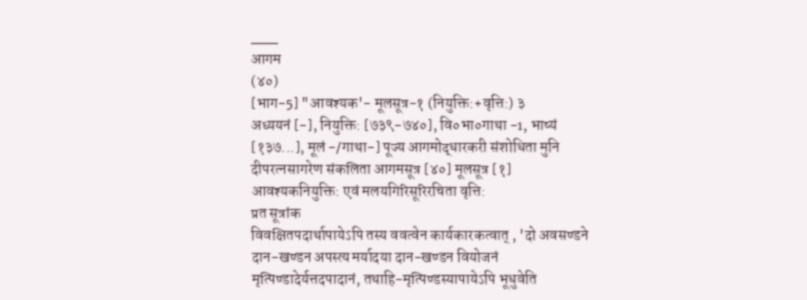___
आगम
(४०)
[भाग-5] "आवश्यक'- मूलसूत्र-१ (नियुक्ति:+वृत्ति:) ३
अध्ययनं [-], नियुक्ति: [७३९-७४०], वि०भा०गाथा -1, भाष्यं [१३७...], मूलं -/गाथा-] पूज्य आगमोद्धारकरी संशोधिता मुनि दीपरत्नसागरेण संकलिता आगमसूत्र [४०] मूलसूत्र [१] आवश्यकनियुक्ति: एवं मलयगिरिसूरिरचिता वृत्ति:
प्रत सूत्रांक
विवक्षितपदार्थापायेऽपि तस्य ववत्वेन कार्यकारकत्वात् , 'दो अवसण्डने दान-खण्डन अपस्त्य मर्यादया दान-खण्डन वियोजनं मृत्पिण्डादेर्यत्तदपादानं, तथाहि-मृत्पिण्डस्यापायेऽपि भूधुवेति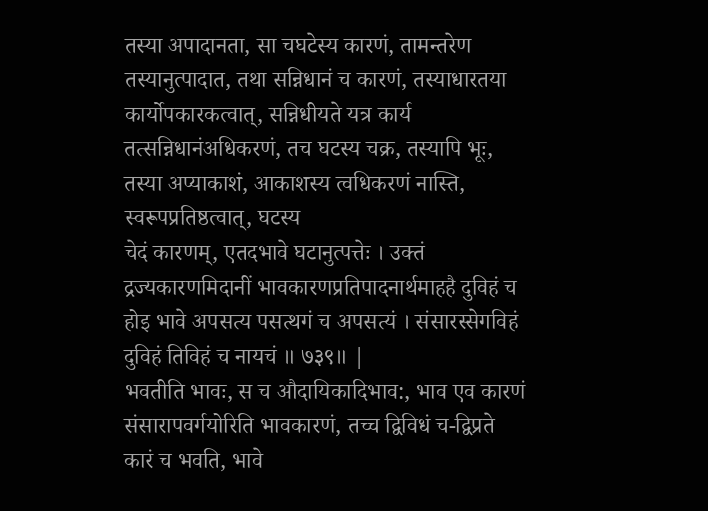तस्या अपादानता, सा चघटेस्य कारणं, तामन्तरेण तस्यानुत्पादात, तथा सन्निधानं च कारणं, तस्याधारतया कार्योपकारकत्वात्, सन्निधीयते यत्र कार्य तत्सन्निधानंअधिकरणं, तच घटस्य चक्र, तस्यापि भूः, तस्या अप्याकाशं, आकाशस्य त्वधिकरणं नास्ति, स्वरूपप्रतिष्ठत्वात्, घटस्य
चेदं कारणम्, एतदभावे घटानुत्पत्तेः । उक्तं द्रज्यकारणमिदानीं भावकारणप्रतिपादनार्थमाहहै दुविहं च होइ भावे अपसत्य पसत्थगं च अपसत्यं । संसारस्सेगविहं दुविहं तिविहं च नायचं ॥ ७३९॥ |
भवतीति भावः, स च औदायिकादिभाव:, भाव एव कारणं संसारापवर्गयोरिति भावकारणं, तच्च द्विविधं च-द्विप्रते कारं च भवति, भावे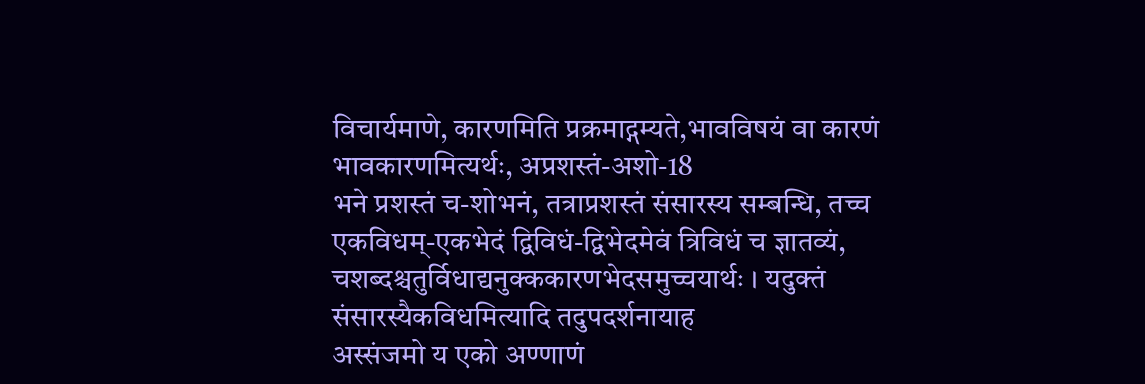विचार्यमाणे, कारणमिति प्रक्रमाद्गम्यते,भावविषयं वा कारणं भावकारणमित्यर्थः, अप्रशस्तं-अशो-18
भने प्रशस्तं च-शोभनं, तत्राप्रशस्तं संसारस्य सम्बन्धि, तच्च एकविधम्-एकभेदं द्विविधं-द्विभेदमेवं त्रिविधं च ज्ञातव्यं, चशब्दश्चतुर्विधाद्यनुक्ककारणभेदसमुच्चयार्थः । यदुक्तं संसारस्यैकविधमित्यादि तदुपदर्शनायाह
अस्संजमो य एको अण्णाणं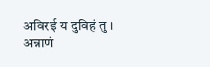अविरई य दुविहं तु । अन्नाणं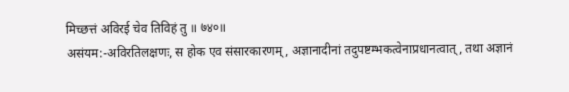मिच्छत्तं अविरई चेव तिविहं तु ॥ ७४०॥
असंयम:-अविरतिलक्षणः, स होक एव संसारकारणम् , अज्ञानादीनां तदुपष्टम्भकत्वेनाप्रधानत्वात् , तथा अज्ञानं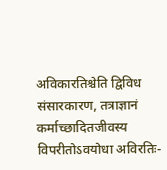अविकारतिश्चेति द्विविध संसारकारण, तत्राज्ञानं कर्माच्छादितजीवस्य विपरीतोऽवयोधा अविरतिः-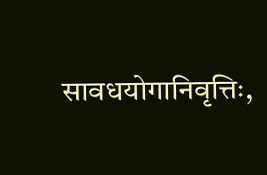सावधयोगानिवृत्तिः,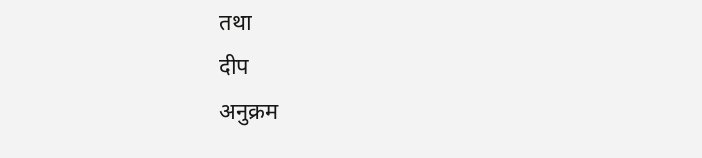तथा
दीप
अनुक्रम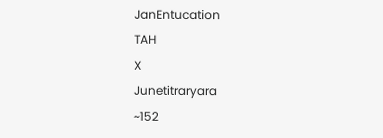JanEntucation
TAH
X
Junetitraryara
~152